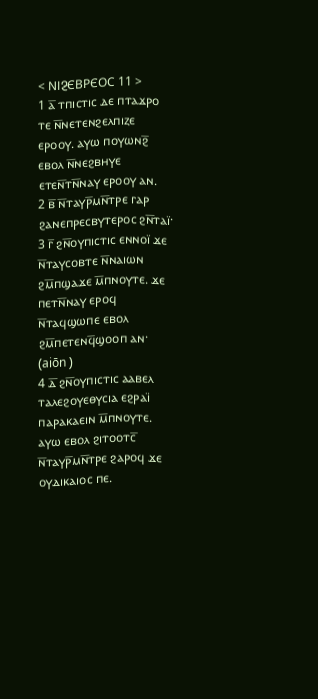< ⲚⲒⳈⲈⲂⲢⲈⲞⲤ 11 >
1 ⲁ̅ ⲧⲡⲓⲥⲧⲓⲥ ⲇⲉ ⲡⲧⲁϫⲣⲟ ⲧⲉ ⲛ̅ⲛⲉⲧⲉⲛϩⲉⲗⲡⲓⲍⲉ ⲉⲣⲟⲟⲩ. ⲁⲩⲱ ⲡⲟⲩⲱⲛϩ̅ ⲉⲃⲟⲗ ⲛ̅ⲛⲉϩⲃⲏⲩⲉ ⲉⲧⲉⲛ̅ⲧⲛ̅ⲛⲁⲩ ⲉⲣⲟⲟⲩ ⲁⲛ.
2 ⲃ̅ ⲛ̅ⲧⲁⲩⲣ̅ⲙⲛ̅ⲧⲣⲉ ⲅⲁⲣ ϩⲁⲛⲉⲡⲣⲉⲥⲃⲩⲧⲉⲣⲟⲥ ϩⲛ̅ⲧⲁⲓ̈·
3 ⲅ̅ ϩⲛ̅ⲟⲩⲡⲓⲥⲧⲓⲥ ⲉⲛⲛⲟⲓ̈ ϫⲉ ⲛ̅ⲧⲁⲩⲥⲟⲃⲧⲉ ⲛ̅ⲛⲁⲓⲱⲛ ϩⲙ̅ⲡϣⲁϫⲉ ⲙ̅ⲡⲛⲟⲩⲧⲉ. ϫⲉ ⲡⲉⲧⲛ̅ⲛⲁⲩ ⲉⲣⲟϥ ⲛ̅ⲧⲁϥϣⲱⲡⲉ ⲉⲃⲟⲗ ϩⲙ̅ⲡⲉⲧⲉⲛϥ̅ϣⲟⲟⲡ ⲁⲛ· (aiōn )
4 ⲇ̅ ϩⲛ̅ⲟⲩⲡⲓⲥⲧⲓⲥ ⲁⲁⲃⲉⲗ ⲧⲁⲗⲉϩⲟⲩⲉⲑⲩⲥⲓⲁ ⲉϩⲣⲁⲓ̈ ⲡⲁⲣⲁⲕⲁⲉⲓⲛ ⲙ̅ⲡⲛⲟⲩⲧⲉ. ⲁⲩⲱ ⲉⲃⲟⲗ ϩⲓⲧⲟⲟⲧⲥ̅ ⲛ̅ⲧⲁⲩⲣ̅ⲙⲛ̅ⲧⲣⲉ ϩⲁⲣⲟϥ ϫⲉ ⲟⲩⲇⲓⲕⲁⲓⲟⲥ ⲡⲉ.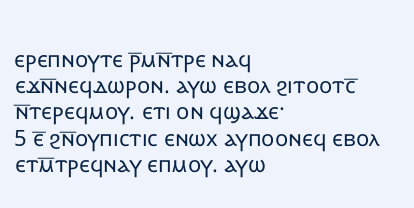ⲉⲣⲉⲡⲛⲟⲩⲧⲉ ⲣ̅ⲙⲛ̅ⲧⲣⲉ ⲛⲁϥ ⲉϫⲛ̅ⲛⲉϥⲇⲱⲣⲟⲛ. ⲁⲩⲱ ⲉⲃⲟⲗ ϩⲓⲧⲟⲟⲧⲥ̅ ⲛ̅ⲧⲉⲣⲉϥⲙⲟⲩ. ⲉⲧⲓ ⲟⲛ ϥϣⲁϫⲉ·
5 ⲉ̅ ϩⲛ̅ⲟⲩⲡⲓⲥⲧⲓⲥ ⲉⲛⲱⲭ ⲁⲩⲡⲟⲟⲛⲉϥ ⲉⲃⲟⲗ ⲉⲧⲙ̅ⲧⲣⲉϥⲛⲁⲩ ⲉⲡⲙⲟⲩ. ⲁⲩⲱ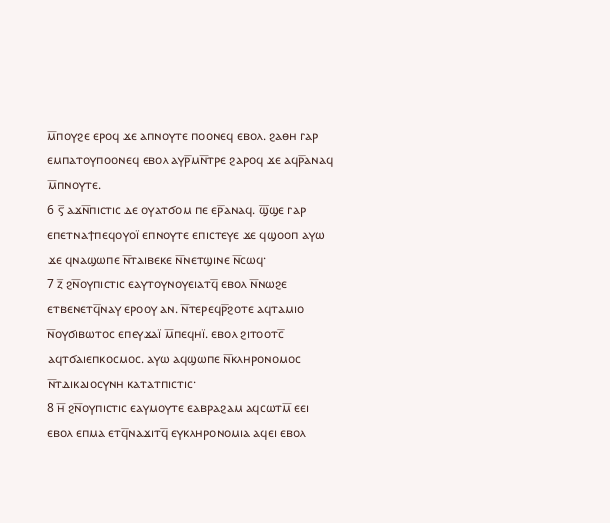ⲙ̅ⲡⲟⲩϩⲉ ⲉⲣⲟϥ ϫⲉ ⲁⲡⲛⲟⲩⲧⲉ ⲡⲟⲟⲛⲉϥ ⲉⲃⲟⲗ. ϩⲁⲑⲏ ⲅⲁⲣ ⲉⲙⲡⲁⲧⲟⲩⲡⲟⲟⲛⲉϥ ⲉⲃⲟⲗ ⲁⲩⲣ̅ⲙⲛ̅ⲧⲣⲉ ϩⲁⲣⲟϥ ϫⲉ ⲁϥⲣ̅ⲁⲛⲁϥ ⲙ̅ⲡⲛⲟⲩⲧⲉ.
6 ⲋ̅ ⲁϫⲛ̅ⲡⲓⲥⲧⲓⲥ ⲇⲉ ⲟⲩⲁⲧϭⲟⲙ ⲡⲉ ⲉⲣ̅ⲁⲛⲁϥ. ϣ̅ϣⲉ ⲅⲁⲣ ⲉⲡⲉⲧⲛⲁϯⲡⲉϥⲟⲩⲟⲓ̈ ⲉⲡⲛⲟⲩⲧⲉ ⲉⲡⲓⲥⲧⲉⲩⲉ ϫⲉ ϥϣⲟⲟⲡ ⲁⲩⲱ ϫⲉ ϥⲛⲁϣⲱⲡⲉ ⲛ̅ⲧⲁⲓⲃⲉⲕⲉ ⲛ̅ⲛⲉⲧϣⲓⲛⲉ ⲛ̅ⲥⲱϥ·
7 ⲍ̅ ϩⲛ̅ⲟⲩⲡⲓⲥⲧⲓⲥ ⲉⲁⲩⲧⲟⲩⲛⲟⲩⲉⲓⲁⲧϥ̅ ⲉⲃⲟⲗ ⲛ̅ⲛⲱϩⲉ ⲉⲧⲃⲉⲛⲉⲧϥ̅ⲛⲁⲩ ⲉⲣⲟⲟⲩ ⲁⲛ. ⲛ̅ⲧⲉⲣⲉϥⲣ̅ϩⲟⲧⲉ ⲁϥⲧⲁⲙⲓⲟ ⲛ̅ⲟⲩϭⲓⲃⲱⲧⲟⲥ ⲉⲡⲉⲩϫⲁⲓ̈ ⲙ̅ⲡⲉϥⲏⲓ̈. ⲉⲃⲟⲗ ϩⲓⲧⲟⲟⲧⲥ̅ ⲁϥⲧϭⲁⲓⲉⲡⲕⲟⲥⲙⲟⲥ. ⲁⲩⲱ ⲁϥϣⲱⲡⲉ ⲛ̅ⲕⲗⲏⲣⲟⲛⲟⲙⲟⲥ ⲛ̅ⲧⲇⲓⲕⲁⲓⲟⲥⲩⲛⲏ ⲕⲁⲧⲁⲧⲡⲓⲥⲧⲓⲥ·
8 ⲏ̅ ϩⲛ̅ⲟⲩⲡⲓⲥⲧⲓⲥ ⲉⲁⲩⲙⲟⲩⲧⲉ ⲉⲁⲃⲣⲁϩⲁⲙ ⲁϥⲥⲱⲧⲙ̅ ⲉⲉⲓ ⲉⲃⲟⲗ ⲉⲡⲙⲁ ⲉⲧϥ̅ⲛⲁϫⲓⲧϥ̅ ⲉⲩⲕⲗⲏⲣⲟⲛⲟⲙⲓⲁ ⲁϥⲉⲓ ⲉⲃⲟⲗ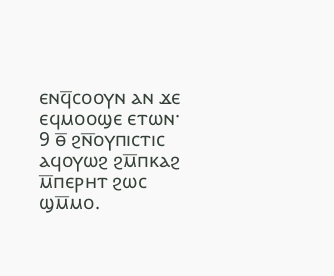ⲉⲛϥ̅ⲥⲟⲟⲩⲛ ⲁⲛ ϫⲉ ⲉϥⲙⲟⲟϣⲉ ⲉⲧⲱⲛ·
9 ⲑ̅ ϩⲛ̅ⲟⲩⲡⲓⲥⲧⲓⲥ ⲁϥⲟⲩⲱϩ ϩⲙ̅ⲡⲕⲁϩ ⲙ̅ⲡⲉⲣⲏⲧ ϩⲱⲥ ϣⲙ̅ⲙⲟ.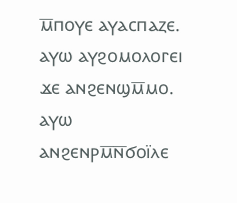ⲙ̅ⲡⲟⲩⲉ ⲁⲩⲁⲥⲡⲁⲍⲉ. ⲁⲩⲱ ⲁⲩϩⲟⲙⲟⲗⲟⲅⲉⲓ ϫⲉ ⲁⲛϩⲉⲛϣⲙ̅ⲙⲟ. ⲁⲩⲱ ⲁⲛϩⲉⲛⲣⲙ̅ⲛ̅ϭⲟⲓ̈ⲗⲉ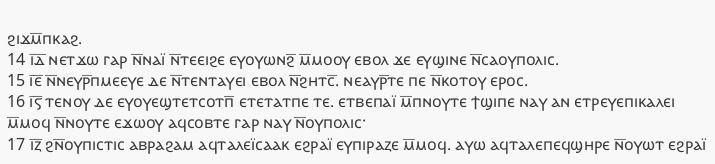ϩⲓϫⲙ̅ⲡⲕⲁϩ.
14 ⲓ̅ⲇ̅ ⲛⲉⲧϫⲱ ⲅⲁⲣ ⲛ̅ⲛⲁⲓ̈ ⲛ̅ⲧⲉⲉⲓϩⲉ ⲉⲩⲟⲩⲱⲛϩ̅ ⲙ̅ⲙⲟⲟⲩ ⲉⲃⲟⲗ ϫⲉ ⲉⲩϣⲓⲛⲉ ⲛ̅ⲥⲁⲟⲩⲡⲟⲗⲓⲥ.
15 ⲓ̅ⲉ̅ ⲛ̅ⲛⲉⲩⲣ̅ⲡⲙⲉⲉⲩⲉ ⲇⲉ ⲛ̅ⲧⲉⲛⲧⲁⲩⲉⲓ ⲉⲃⲟⲗ ⲛ̅ϩⲏⲧⲥ̅. ⲛⲉⲁⲩⲣ̅ⲧⲉ ⲡⲉ ⲛ̅ⲕⲟⲧⲟⲩ ⲉⲣⲟⲥ.
16 ⲓ̅ⲋ̅ ⲧⲉⲛⲟⲩ ⲇⲉ ⲉⲩⲟⲩⲉϣⲧⲉⲧⲥⲟⲧⲡ̅ ⲉⲧⲉⲧⲁⲧⲡⲉ ⲧⲉ. ⲉⲧⲃⲉⲡⲁⲓ̈ ⲙ̅ⲡⲛⲟⲩⲧⲉ ϯϣⲓⲡⲉ ⲛⲁⲩ ⲁⲛ ⲉⲧⲣⲉⲩⲉⲡⲓⲕⲁⲗⲉⲓ ⲙ̅ⲙⲟϥ ⲛ̅ⲛⲟⲩⲧⲉ ⲉϫⲱⲟⲩ ⲁϥⲥⲟⲃⲧⲉ ⲅⲁⲣ ⲛⲁⲩ ⲛ̅ⲟⲩⲡⲟⲗⲓⲥ·
17 ⲓ̅ⲍ̅ ϩⲛ̅ⲟⲩⲡⲓⲥⲧⲓⲥ ⲁⲃⲣⲁϩⲁⲙ ⲁϥⲧⲁⲗⲉⲓ̈ⲥⲁⲁⲕ ⲉϩⲣⲁⲓ̈ ⲉⲩⲡⲓⲣⲁⲍⲉ ⲙ̅ⲙⲟϥ. ⲁⲩⲱ ⲁϥⲧⲁⲗⲉⲡⲉϥϣⲏⲣⲉ ⲛ̅ⲟⲩⲱⲧ ⲉϩⲣⲁⲓ̈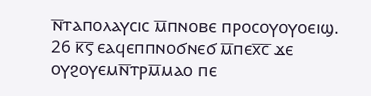ⲛ̅ⲧⲁⲡⲟⲗⲁⲩⲥⲓⲥ ⲙ̅ⲡⲛⲟⲃⲉ ⲡⲣⲟⲥⲟⲩⲟⲩⲟⲉⲓϣ.
26 ⲕ̅ⲋ̅ ⲉⲁϥⲉⲡⲡⲛⲟϭⲛⲉϭ ⲙ̅ⲡⲉⲭ̅ⲥ̅ ϫⲉ ⲟⲩϩⲟⲩⲉⲙⲛ̅ⲧⲣⲙ̅ⲙⲁⲟ ⲡⲉ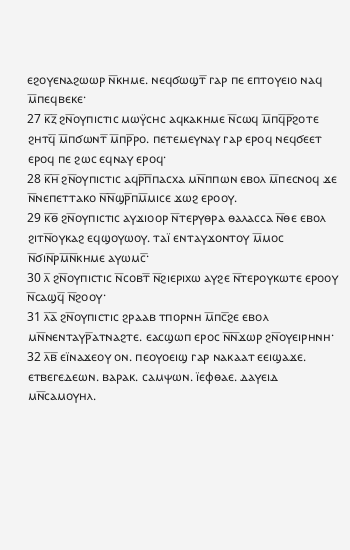ⲉϩⲟⲩⲉⲛⲁϩⲱⲱⲣ ⲛ̅ⲕⲏⲙⲉ. ⲛⲉϥϭⲱϣⲧ̅ ⲅⲁⲣ ⲡⲉ ⲉⲡⲧⲟⲩⲉⲓⲟ ⲛⲁϥ ⲙ̅ⲡⲉϥⲃⲉⲕⲉ·
27 ⲕ̅ⲍ̅ ϩⲛ̅ⲟⲩⲡⲓⲥⲧⲓⲥ ⲙⲱⲩ̈ⲥⲏⲥ ⲁϥⲕⲁⲕⲏⲙⲉ ⲛ̅ⲥⲱϥ ⲙ̅ⲡϥ̅ⲣ̅ϩⲟⲧⲉ ϩⲏⲧϥ̅ ⲙ̅ⲡϭⲱⲛⲧ̅ ⲙ̅ⲡⲣ̅ⲣⲟ. ⲡⲉⲧⲉⲙⲉⲩⲛⲁⲩ ⲅⲁⲣ ⲉⲣⲟϥ ⲛⲉϥϭⲉⲉⲧ ⲉⲣⲟϥ ⲡⲉ ϩⲱⲥ ⲉϥⲛⲁⲩ ⲉⲣⲟϥ·
28 ⲕ̅ⲏ̅ ϩⲛ̅ⲟⲩⲡⲓⲥⲧⲓⲥ ⲁϥⲣ̅ⲡ̅ⲡⲁⲥⲭⲁ ⲙⲛ̅ⲡⲡⲱⲛ ⲉⲃⲟⲗ ⲙ̅ⲡⲉⲥⲛⲟϥ ϫⲉ ⲛ̅ⲛⲉⲡⲉⲧⲧⲁⲕⲟ ⲛ̅ⲛ̅ϣⲣ̅ⲡⲙ̅ⲙⲓⲥⲉ ϫⲱϩ ⲉⲣⲟⲟⲩ.
29 ⲕ̅ⲑ̅ ϩⲛ̅ⲟⲩⲡⲓⲥⲧⲓⲥ ⲁⲩϫⲓⲟⲟⲣ ⲛ̅ⲧⲉⲣⲩⲑⲣⲁ ⲑⲁⲗⲁⲥⲥⲁ ⲛ̅ⲑⲉ ⲉⲃⲟⲗ ϩⲓⲧⲛ̅ⲟⲩⲕⲁϩ ⲉϥϣⲟⲩⲱⲟⲩ. ⲧⲁⲓ̈ ⲉⲛⲧⲁⲩϫⲟⲛⲧⲟⲩ ⲙ̅ⲙⲟⲥ ⲛ̅ϭⲓⲛ̅ⲣⲙ̅ⲛ̅ⲕⲏⲙⲉ ⲁⲩⲱⲙⲥ̅·
30 ⲗ̅ ϩⲛ̅ⲟⲩⲡⲓⲥⲧⲓⲥ ⲛ̅ⲥⲟⲃⲧ̅ ⲛ̅ϩⲓⲉⲣⲓⲭⲱ ⲁⲩϩⲉ ⲛ̅ⲧⲉⲣⲟⲩⲕⲱⲧⲉ ⲉⲣⲟⲟⲩ ⲛ̅ⲥⲁϣϥ̅ ⲛ̅ϩⲟⲟⲩ·
31 ⲗ̅ⲁ̅ ϩⲛ̅ⲟⲩⲡⲓⲥⲧⲓⲥ ϩⲣⲁⲁⲃ ⲧⲡⲟⲣⲛⲏ ⲙ̅ⲡⲥ̅ϩⲉ ⲉⲃⲟⲗ ⲙⲛ̅ⲛⲉⲛⲧⲁⲩⲣ̅ⲁⲧⲛⲁϩⲧⲉ. ⲉⲁⲥϣⲱⲡ ⲉⲣⲟⲥ ⲛ̅ⲛ̅ϫⲱⲣ ϩⲛ̅ⲟⲩⲉⲓⲣⲏⲛⲏ·
32 ⲗ̅ⲃ̅ ⲉⲓ̈ⲛⲁϫⲉⲟⲩ ⲟⲛ. ⲡⲉⲟⲩⲟⲉⲓϣ ⲅⲁⲣ ⲛⲁⲕⲁⲁⲧ ⲉⲉⲓϣⲁϫⲉ. ⲉⲧⲃⲉⲅⲉⲇⲉⲱⲛ. ⲃⲁⲣⲁⲕ. ⲥⲁⲙⲯⲱⲛ. ⲓ̈ⲉⲫⲑⲁⲉ. ⲇⲁⲩⲉⲓⲇ ⲙⲛ̅ⲥⲁⲙⲟⲩⲏⲗ.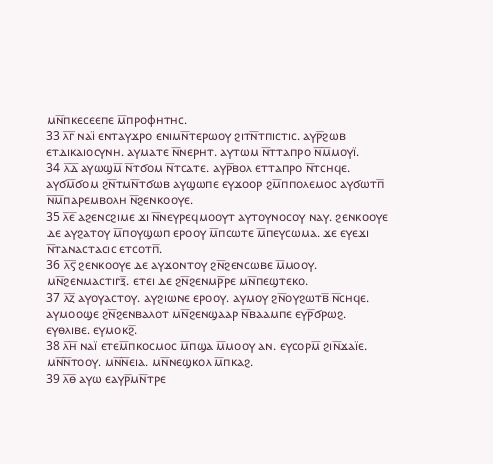ⲙⲛ̅ⲡⲕⲉⲥⲉⲉⲡⲉ ⲙ̅ⲡⲣⲟⲫⲏⲧⲏⲥ.
33 ⲗ̅ⲅ̅ ⲛⲁⲓ̈ ⲉⲛⲧⲁⲩϫⲣⲟ ⲉⲛⲓⲙⲛ̅ⲧⲉⲣⲱⲟⲩ ϩⲓⲧⲛ̅ⲧⲡⲓⲥⲧⲓⲥ. ⲁⲩⲣ̅ϩⲱⲃ ⲉⲧⲇⲓⲕⲁⲓⲟⲥⲩⲛⲏ. ⲁⲩⲙⲁⲧⲉ ⲛ̅ⲛⲉⲣⲏⲧ. ⲁⲩⲧⲱⲙ ⲛ̅ⲧⲧⲁⲡⲣⲟ ⲛ̅ⲙ̅ⲙⲟⲩⲓ̈.
34 ⲗ̅ⲇ̅ ⲁⲩⲱϣⲙ̅ ⲛ̅ⲧϭⲟⲙ ⲛ̅ⲧⲥⲁⲧⲉ. ⲁⲩⲣ̅ⲃⲟⲗ ⲉⲧⲧⲁⲡⲣⲟ ⲛ̅ⲧⲥⲏϥⲉ. ⲁⲩϭⲙ̅ϭⲟⲙ ϩⲛ̅ⲧⲙⲛ̅ⲧϭⲱⲃ ⲁⲩϣⲱⲡⲉ ⲉⲩϫⲟⲟⲣ ϩⲙ̅ⲡⲡⲟⲗⲉⲙⲟⲥ ⲁⲩϭⲱⲧⲡ̅ ⲛ̅ⲙ̅ⲡⲁⲣⲉⲙⲃⲟⲗⲏ ⲛ̅ϩⲉⲛⲕⲟⲟⲩⲉ.
35 ⲗ̅ⲉ̅ ⲁϩⲉⲛⲥϩⲓⲙⲉ ϫⲓ ⲛ̅ⲛⲉⲩⲣⲉϥⲙⲟⲟⲩⲧ ⲁⲩⲧⲟⲩⲛⲟⲥⲟⲩ ⲛⲁⲩ. ϩⲉⲛⲕⲟⲟⲩⲉ ⲇⲉ ⲁⲩϩⲁⲧⲟⲩ ⲙ̅ⲡⲟⲩϣⲱⲡ ⲉⲣⲟⲟⲩ ⲙ̅ⲡⲥⲱⲧⲉ ⲙ̅ⲡⲉⲩⲥⲱⲙⲁ. ϫⲉ ⲉⲩⲉϫⲓ ⲛ̅ⲧⲁⲛⲁⲥⲧⲁⲥⲓⲥ ⲉⲧⲥⲟⲧⲡ̅.
36 ⲗ̅ⲋ̅ ϩⲉⲛⲕⲟⲟⲩⲉ ⲇⲉ ⲁⲩϫⲟⲛⲧⲟⲩ ϩⲛ̅ϩⲉⲛⲥⲱⲃⲉ ⲙ̅ⲙⲟⲟⲩ. ⲙⲛ̅ϩⲉⲛⲙⲁⲥⲧⲓⲅⲝ̅. ⲉⲧⲉⲓ ⲇⲉ ϩⲛ̅ϩⲉⲛⲙⲣ̅ⲣⲉ ⲙⲛ̅ⲡⲉϣⲧⲉⲕⲟ.
37 ⲗ̅ⲍ̅ ⲁⲩⲟⲩⲁⲥⲧⲟⲩ. ⲁⲩϩⲓⲱⲛⲉ ⲉⲣⲟⲟⲩ. ⲁⲩⲙⲟⲩ ϩⲛ̅ⲟⲩϩⲱⲧⲃ̅ ⲛ̅ⲥⲏϥⲉ. ⲁⲩⲙⲟⲟϣⲉ ϩⲛ̅ϩⲉⲛⲃⲁⲗⲟⲧ ⲙⲛ̅ϩⲉⲛϣⲁⲁⲣ ⲛ̅ⲃⲁⲁⲙⲡⲉ ⲉⲩⲣ̅ϭⲣⲱϩ. ⲉⲩⲑⲗⲓⲃⲉ. ⲉⲩⲙⲟⲕϩ̅.
38 ⲗ̅ⲏ̅ ⲛⲁⲓ̈ ⲉⲧⲉⲙ̅ⲡⲕⲟⲥⲙⲟⲥ ⲙ̅ⲡϣⲁ ⲙ̅ⲙⲟⲟⲩ ⲁⲛ. ⲉⲩⲥⲟⲣⲙ̅ ϩⲓⲛ̅ϫⲁⲓ̈ⲉ. ⲙⲛ̅ⲛ̅ⲧⲟⲟⲩ. ⲙⲛ̅ⲛ̅ⲉⲓⲁ. ⲙⲛ̅ⲛⲉϣⲕⲟⲗ ⲙ̅ⲡⲕⲁϩ.
39 ⲗ̅ⲑ̅ ⲁⲩⲱ ⲉⲁⲩⲣ̅ⲙⲛ̅ⲧⲣⲉ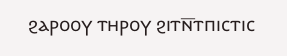ϩⲁⲣⲟⲟⲩ ⲧⲏⲣⲟⲩ ϩⲓⲧⲛ̅ⲧⲡⲓⲥⲧⲓⲥ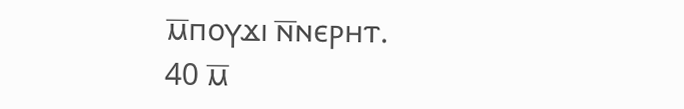ⲙ̅ⲡⲟⲩϫⲓ ⲛ̅ⲛⲉⲣⲏⲧ.
40 ⲙ̅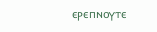ⲉⲣⲉⲡⲛⲟⲩⲧⲉ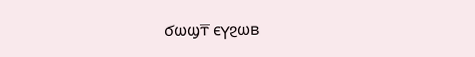ϭⲱϣⲧ̅ ⲉⲩϩⲱⲃ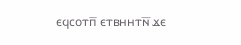ⲉϥⲥⲟⲧⲡ̅ ⲉⲧⲃⲏⲏⲧⲛ̅ ϫⲉ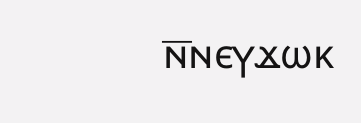ⲛ̅ⲛⲉⲩϫⲱⲕ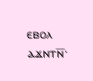ⲉⲃⲟⲗ ⲁϫⲛⲧⲛ̅·